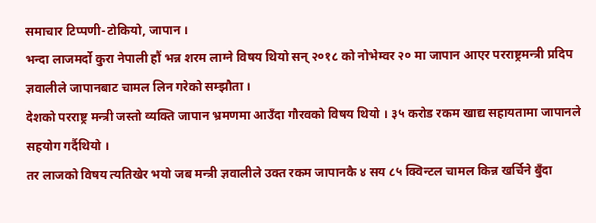समाचार टिप्पणी-टोकियो, जापान ।
भन्दा लाजमर्दो कुरा नेपाली हौं भन्न शरम लाग्ने विषय थियो सन् २०१८ को नोभेम्वर २० मा जापान आएर परराष्ट्रमन्त्री प्रदिप ज्ञवालीले जापानबाट चामल लिन गरेको सम्झौता ।
देशको परराष्ट्र मन्त्री जस्तो व्यक्ति जापान भ्रमणमा आउँदा गौरवको विषय थियो । ३५ करोड रकम खाद्य सहायतामा जापानले सहयोग गर्दैथियो ।
तर लाजको विषय त्यतिखेर भयो जब मन्त्री ज्ञवालीले उक्त रकम जापानकै ४ सय ८५ क्विन्टल चामल किन्न खर्चिने बुँदा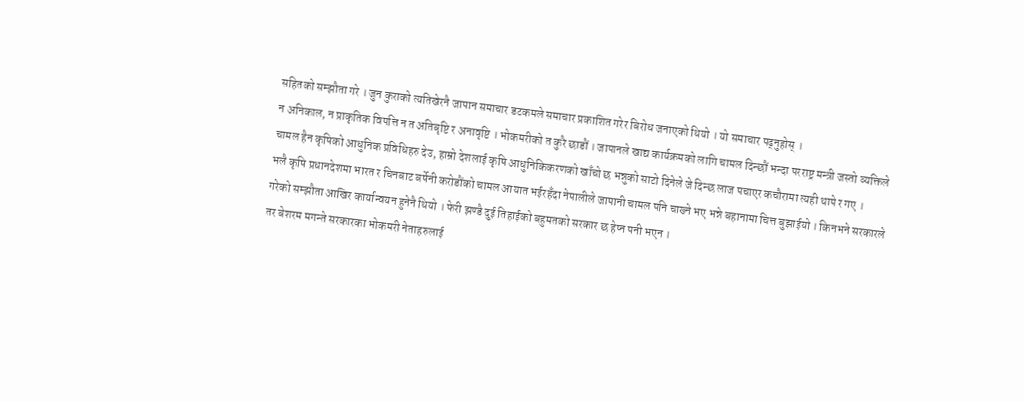सहितको सम्झौता गरे । जुन कुराको त्यतिखेरनै जापान समाचार डटकमले समाचार प्रकाशित गरेर बिरोध जनाएको थियो । यो समाचार पढ्नुहोस् ।
न अनिकाल, न प्राकृतिक विपत्ति न त अतिबृष्टि र अनावृष्टि । भोकमरीको त कुरै छाडौं । जापानले खाद्य कार्यक्रमको लागि चामल दिन्छौं भन्दा परराष्ट्र मन्त्री जस्तो व्यक्तिले चामल हैन कृषिको आधुनिक प्रविधिहरु देउ, हाम्रो देशलाई कृषि आधुनिकिकरणको खाँचो छ भन्नुको साटो दिनेले जे दिन्छ लाज पचाएर कचौरामा त्यही थापे र गए ।
भलै कृषि प्रधानदेशमा भारत र चिनबाट बर्षेनी करोडौंको चामल आयात भईरहँदा नेपालीले जापानी चामल पनि चाख्ने भए भन्ने बहानामा चित्त बुझाईयो । किनभने सरकारले गरेको सम्झौता आखिर कार्यान्वयन हुनेनै थियो । फेरी झण्डै दुई तिहाईको बहुमतको सरकार छ हेप्न पनी भएन ।
तर बेशरम मगन्ते सरकारका भोकमरी नेताहरुलाई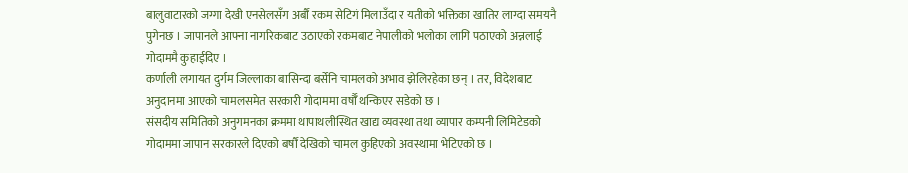बालुवाटारको जग्गा देखी एनसेलसँग अर्बौं रकम सेटिगं मिलाउँदा र यतीको भक्तिका खातिर लाग्दा समयनै पुगेनछ । जापानले आफ्ना नागरिकबाट उठाएको रकमबाट नेपालीको भलोका लागि पठाएको अन्नलाई गोदाममै कुहाईदिए ।
कर्णाली लगायत दुर्गम जिल्लाका बासिन्दा बर्सेनि चामलको अभाव झेलिरहेका छन् । तर, विदेशबाट अनुदानमा आएको चामलसमेत सरकारी गोदाममा वर्षौँ थन्किएर सडेको छ ।
संसदीय समितिको अनुगमनका क्रममा थापाथलीस्थित खाद्य व्यवस्था तथा व्यापार कम्पनी लिमिटेडको गोदाममा जापान सरकारले दिएको बर्षौं देखिको चामल कुहिएको अवस्थामा भेटिएको छ ।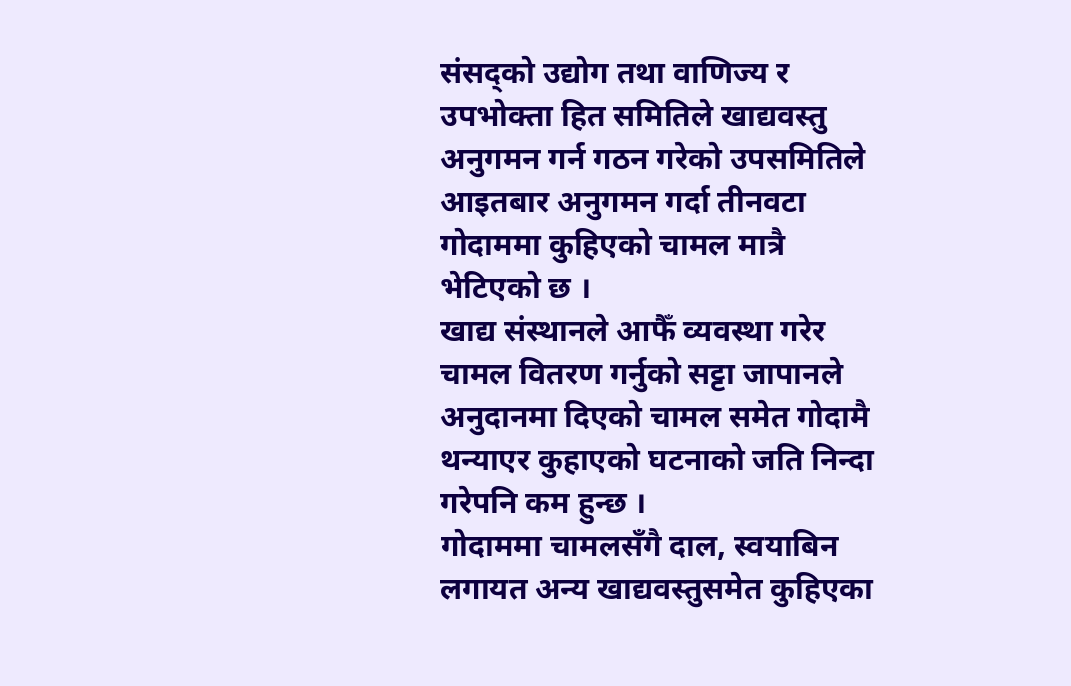संसद्को उद्योग तथा वाणिज्य र उपभोक्ता हित समितिले खाद्यवस्तु अनुगमन गर्न गठन गरेको उपसमितिले आइतबार अनुगमन गर्दा तीनवटा गोदाममा कुहिएको चामल मात्रै भेटिएको छ ।
खाद्य संस्थानले आफैँ व्यवस्था गरेर चामल वितरण गर्नुको सट्टा जापानले अनुदानमा दिएको चामल समेत गोदामै थन्याएर कुहाएको घटनाको जति निन्दा गरेपनि कम हुन्छ ।
गोदाममा चामलसँगै दाल, स्वयाबिन लगायत अन्य खाद्यवस्तुसमेत कुहिएका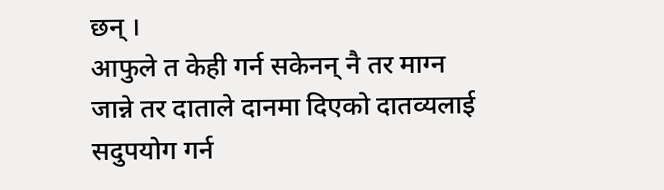छन् ।
आफुले त केही गर्न सकेनन् नै तर माग्न जान्ने तर दाताले दानमा दिएको दातव्यलाई सदुपयोग गर्न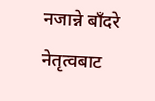नजान्ने बाँदरे नेतृत्वबाट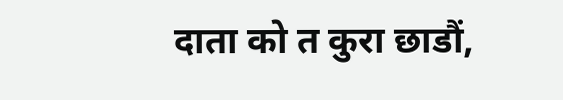दाता को त कुरा छाडौं,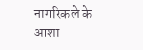नागरिकले के आशा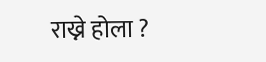राख्ने होला ?